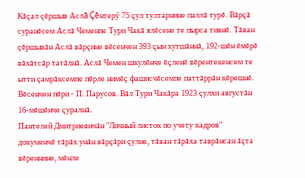Кăçал çĕршыв Аслă Çĕнтерỹ 75 çул тултарнине паллă турĕ. Вăрçă суранĕсем Аслă Чеменпе Тури Чакă ялĕсене те пырса тивнĕ. Тăван çĕршывăн Аслă вăрçине вĕсенчен 393 çын хутшăннă, 192-шĕн ĕмĕрĕ вăхăтсăр татăлнă. Аслă Чемен шкулĕнче ĕçленĕ вĕрентекенсем те ытти çамрăксемпе пĕрле нимĕç фашисчĕсемпе паттăррăн кĕрешнĕ. Вĕсенчен пĕри - П. Парусов. Вăл Тури Чакăра 1923 çулхи августăн 16-мĕшĕнче çуралнă.
Пантелей Дмитриевичăн "Личный листок по учету кадров" докуменчĕ тăрăх унăн вăрçăри çулне, тăван тăрăха таврăнсан ăçта вĕреннине, мĕнле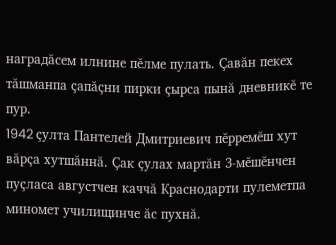наградăсем илнине пĕлме пулать. Çавăн пекех тăшманпа çапăçни пирки çырса пынă дневникĕ те пур.
1942 çулта Пантелей Дмитриевич пĕрремĕш хут вăрçа хутшăннă. Çак çулах мартăн 3-мĕшĕнчен пуçласа августчен каччă Краснодарти пулеметпа миномет училищинче ăс пухнă.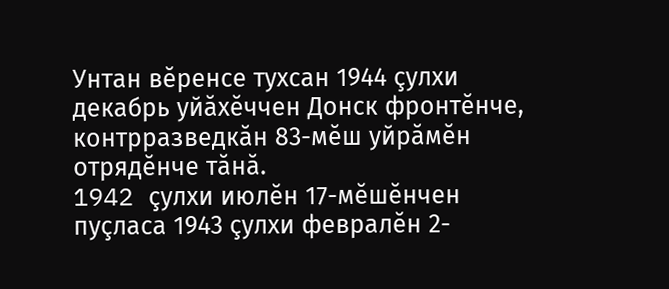Унтан вĕренсе тухсан 1944 çулхи декабрь уйăхĕччен Донск фронтĕнче, контрразведкăн 83-мĕш уйрăмĕн отрядĕнче тăнă.
1942 çулхи июлĕн 17-мĕшĕнчен пуçласа 1943 çулхи февралĕн 2-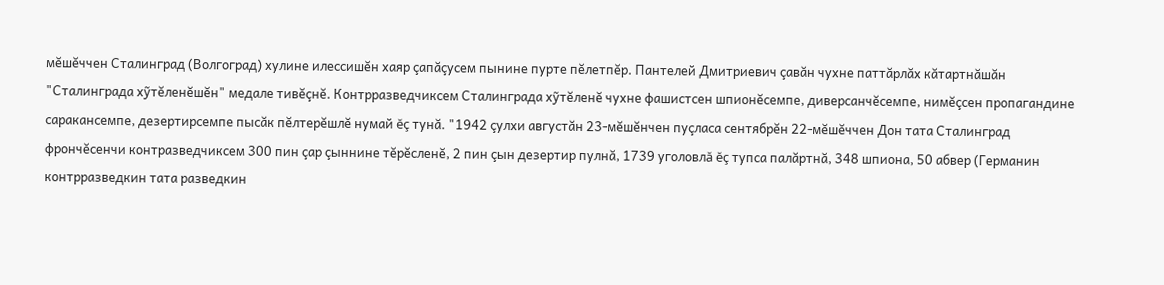мĕшĕччен Сталинград (Волгоград) хулине илессишĕн хаяр çапăçусем пынине пурте пĕлетпĕр. Пантелей Дмитриевич çавăн чухне паттăрлăх кăтартнăшăн "Сталинграда хỹтĕленĕшĕн" медале тивĕçнĕ. Контрразведчиксем Сталинграда хỹтĕленĕ чухне фашистсен шпионĕсемпе, диверсанчĕсемпе, нимĕçсен пропагандине саракансемпе, дезертирсемпе пысăк пĕлтерĕшлĕ нумай ĕç тунă. "1942 çулхи августăн 23-мĕшĕнчен пуçласа сентябрĕн 22-мĕшĕччен Дон тата Сталинград фрончĕсенчи контразведчиксем 300 пин çар çыннине тĕрĕсленĕ, 2 пин çын дезертир пулнă, 1739 уголовлă ĕç тупса палăртнă, 348 шпиона, 50 абвер (Германин контрразведкин тата разведкин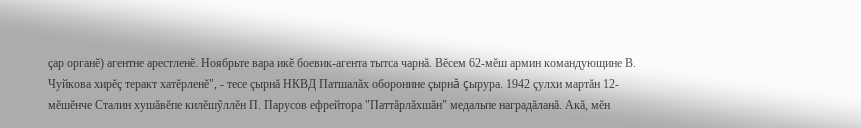çар органĕ) агентне арестленĕ. Ноябрьте вара икĕ боевик-агента тытса чарнă. Вĕсем 62-мĕш армин командующине В. Чуйкова хирĕç теракт хатĕрленĕ", - тесе çырнă НКВД Патшалăх оборонине çырнă çырура. 1942 çулхи мартăн 12-мĕшĕнче Сталин хушăвĕпе килĕшỹллĕн П. Парусов ефрейтора "Паттăрлăхшăн" медальпе наградăланă. Акă, мĕн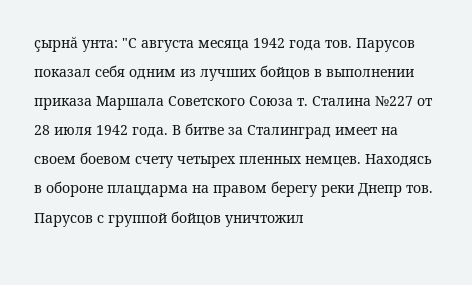çырнă унта: "С августа месяца 1942 года тов. Парусов показал себя одним из лучших бойцов в выполнении приказа Маршала Советского Союза т. Сталина №227 от 28 июля 1942 года. В битве за Сталинград имеет на своем боевом счету четырех пленных немцев. Находясь в обороне плацдарма на правом берегу реки Днепр тов. Парусов с группой бойцов уничтожил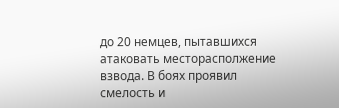до 20 немцев, пытавшихся атаковать месторасполжение взвода. В боях проявил смелость и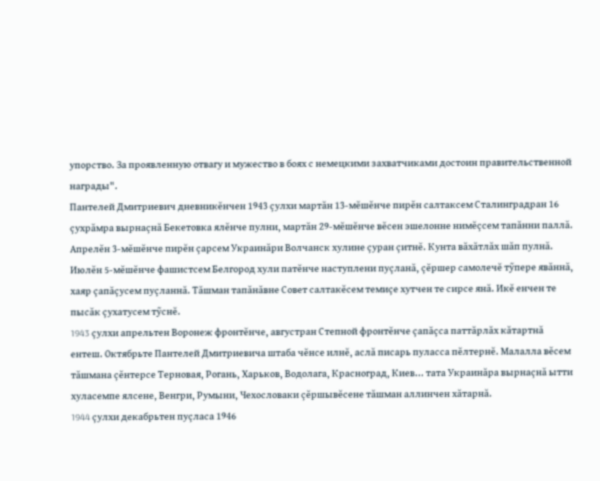упорство. За проявленную отвагу и мужество в боях с немецкими захватчиками достоин правительственной награды".
Пантелей Дмитриевич дневникĕнчен 1943 çулхи мартăн 13-мĕшĕнче пирĕн салтаксем Сталинградран 16 çухрăмра вырнаçнă Бекетовка ялĕнче пулни, мартăн 29-мĕшĕнче вĕсен эшелонне нимĕçсем тапăнни паллă. Апрелĕн 3-мĕшĕнче пирĕн çарсем Украинăри Волчанск хулине çуран çитнĕ. Кунта вăхăтлăх шăп пулнă. Июлĕн 5-мĕшĕнче фашистсем Белгород хули патĕнче наступлени пуçланă, çĕршер самолечĕ тỹпере явăннă, хаяр çапăçусем пуçланнă. Тăшман тапăнăвне Совет салтакĕсем темиçе хутчен те сирсе янă. Икĕ енчен те пысăк çухатусем тỹснĕ.
1943 çулхи апрельтен Воронеж фронтĕнче, августран Степной фронтĕнче çапăçса паттăрлăх кăтартнă ентеш. Октябрьте Пантелей Дмитриевича штаба чĕнсе илнĕ, аслă писарь пуласса пĕлтернĕ. Малалла вĕсем тăшмана çĕнтерсе Терновая, Рогань, Харьков, Водолага, Красноград, Киев... тата Украинăра вырнаçнă ытти хуласемпе ялсене, Венгри, Румыни, Чехословаки çĕршывĕсене тăшман аллинчен хăтарнă.
1944 çулхи декабрьтен пуçласа 1946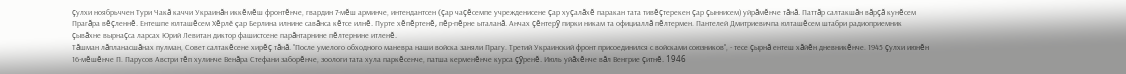çулхи ноябрьччен Тури Чакă каччи Украинăн иккĕмĕш фронтĕнче, гвардин 7-мĕш арминче, интендантсен (çар чаçĕсемпе учрежденисене çар хуçалăхĕ паракан тата тивĕçтерекен çар çыннисем) уйрăмĕнче тăнă. Паттăр салтакшăн вăрçă кунĕсем Прагăра вĕçленнĕ. Ентешпе юлташĕсем Хĕрлĕ çар Берлина илнине савăнса кĕтсе илнĕ. Пурте хĕпĕртенĕ, пĕр-пĕрне ыталанă. Анчах çĕнтерỹ пирки никам та официаллă пĕлтермен. Пантелей Дмитриевичпа юлташĕсем штабри радиоприемник çывăхне вырнаçса ларсах Юрий Левитан диктор фашистсене парăнтарнине пĕлтернине итленĕ.
Тăшман лăпланасшăнах пулман, Совет салтакĕсене хирĕç тăнă. "После умелого обходного маневра наши войска заняли Прагу. Третий Украинский фронт присоединился с войсками союзников", - тесе çырнă ентеш хăйĕн дневникĕнче. 1945 çулхи июнĕн 16-мĕшĕнче П. Парусов Австри тĕп хулинче Венăра Стефани заборĕнче, зоологи тата хула паркĕсенче, патша керменĕнче курса çỹренĕ. Июль уйăхĕнче вăл Венгрие çитнĕ. 1946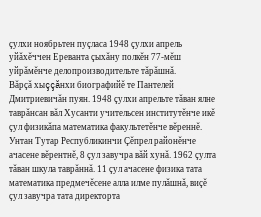çулхи ноябрьтен пуçласа 1948 çулхи апрель уйăхĕччен Ереванта çыхăну полкĕн 77-мĕш уйрăмĕнче делопроизводительте тăрăшнă.
Вăрçă хыççăнхи биографийĕ те Пантелей Дмитриевичăн пуян. 1948 çулхи апрельте тăван ялне таврăнсан вăл Хусанти учительсен институтĕнче икĕ çул физикăпа математика факультетĕнче вĕреннĕ. Унтан Тутар Республикинчи Çĕпрел районĕнче ачасене вĕрентнĕ, 8 çул завучра вăй хунă. 1962 çулта тăван шкула таврăннă. 11 çул ачасене физика тата математика предмечĕсене алла илме пулăшнă, виçĕ çул завучра тата директорта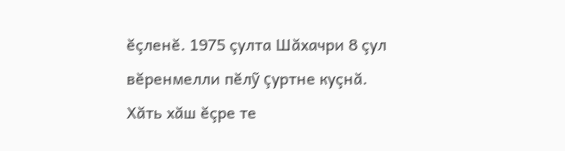ĕçленĕ. 1975 çулта Шăхачри 8 çул вĕренмелли пĕлỹ çуртне куçнă.
Хăть хăш ĕçре те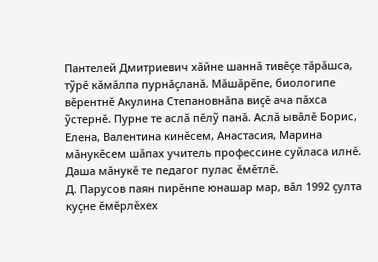Пантелей Дмитриевич хăйне шаннă тивĕçе тăрăшса, тỹрĕ кăмăлпа пурнăçланă. Мăшăрĕпе, биологипе вĕрентнĕ Акулина Степановнăпа виçĕ ача пăхса ỹстернĕ. Пурне те аслă пĕлỹ панă. Аслă ывăлĕ Борис, Елена, Валентина кинĕсем, Анастасия, Марина мăнукĕсем шăпах учитель профессине суйласа илнĕ. Даша мăнукĕ те педагог пулас ĕмĕтлĕ.
Д. Парусов паян пирĕнпе юнашар мар, вăл 1992 çулта куçне ĕмĕрлĕхех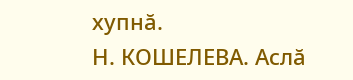хупнă.
Н. КОШЕЛЕВА. Аслă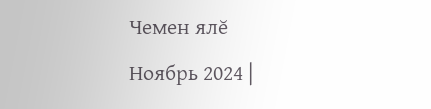Чемен ялĕ
Ноябрь 2024 |